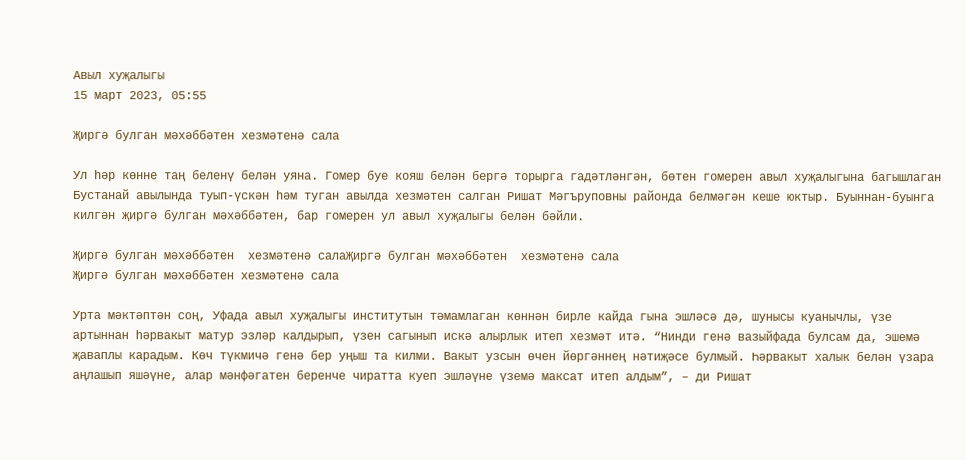Авыл хуҗалыгы
15 март 2023, 05:55

Җиргә булган мәхәббәтен хезмәтенә сала

Ул һәр көнне таң беленү белән уяна. Гомер буе кояш белән бергә торырга гадәтләнгән, бөтен гомерен авыл хуҗалыгына багышлаган Бустанай авылында туып-үскән һәм туган авылда хезмәтен салган Ришат Мәгъруповны районда белмәгән кеше юктыр. Буыннан-буынга килгән җиргә булган мәхәббәтен, бар гомерен ул авыл хуҗалыгы белән бәйли.

Җиргә булган мәхәббәтен  хезмәтенә салаҖиргә булган мәхәббәтен  хезмәтенә сала
Җиргә булган мәхәббәтен хезмәтенә сала

Урта мәктәптән соң, Уфада авыл хуҗалыгы институтын тәмамлаган көннән бирле кайда гына эшләсә дә, шунысы куанычлы, үзе артыннан һәрвакыт матур эзләр калдырып, үзен сагынып искә алырлык итеп хезмәт итә. “Нинди генә вазыйфада булсам да, эшемә җаваплы карадым. Көч түкмичә генә бер уңыш та килми. Вакыт узсын өчен йөргәннең нәтиҗәсе булмый. Һәрвакыт халык белән үзара аңлашып яшәүне, алар мәнфәгатен беренче чиратта куеп эшләүне үземә максат итеп алдым”, – ди Ришат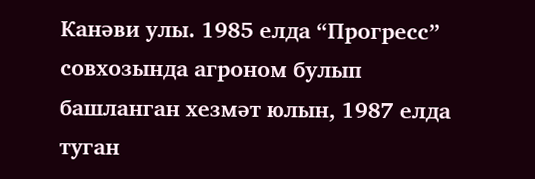Канәви улы. 1985 елда “Прогресс” совхозында агроном булып башланган хезмәт юлын, 1987 елда туган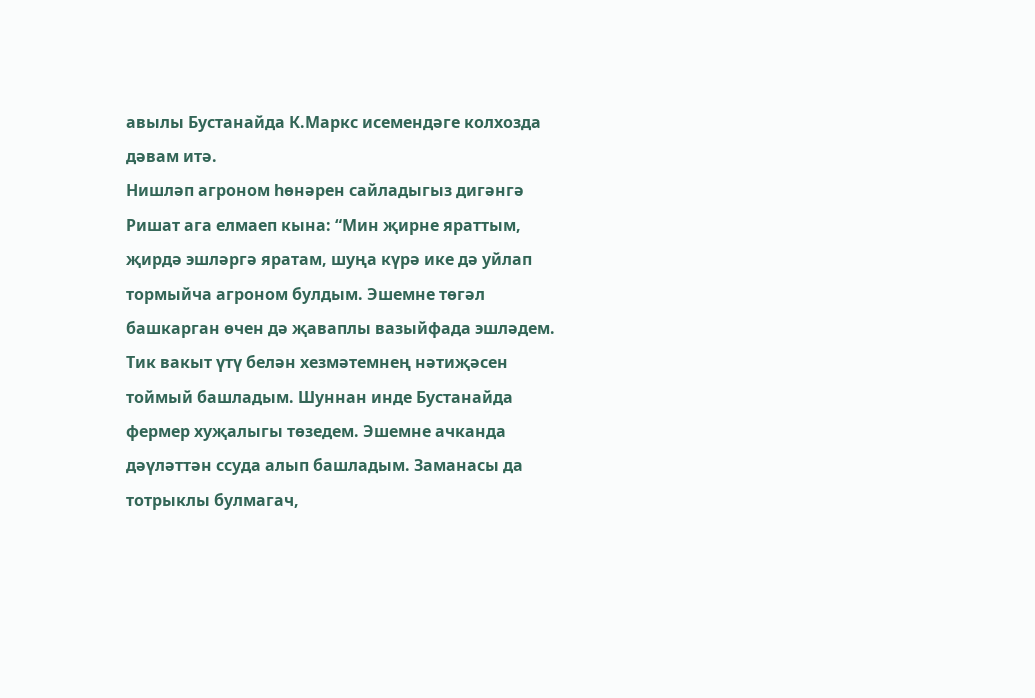авылы Бустанайда К.Маркс исемендәге колхозда дәвам итә.
Нишләп агроном һөнәрен сайладыгыз дигәнгә Ришат ага елмаеп кына: “Мин җирне яраттым, җирдә эшләргә яратам, шуңа күрә ике дә уйлап тормыйча агроном булдым. Эшемне төгәл башкарган өчен дә җаваплы вазыйфада эшләдем. Тик вакыт үтү белән хезмәтемнең нәтиҗәсен тоймый башладым. Шуннан инде Бустанайда фермер хуҗалыгы төзедем. Эшемне ачканда дәүләттән ссуда алып башладым. Заманасы да тотрыклы булмагач,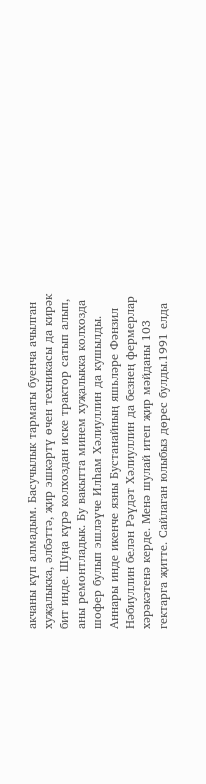акчаны күп алмадым. Басучылык тармагы буенча ачылган хуҗалыкка, әлбәттә, җир эшкәртү өчен техникасы да кирәк бит инде. Шуңа күрә колхоздан иске трактор сатып алып, аны ремонтладык. Бу вакытта минем хуҗалыкка колхозда шофер булып эшләүче Илһам Хәлиуллин да кушылды. Аннары инде икенче язны Бустанайның яшьләре Фәнзил Нәбиуллин белән Рәүдәт Хәлиуллин да безнең фермерлар хәрәкәтенә керде. Менә шулай итеп җир мәйданы 103 гектарга җитте. Сайлаган юлыбыз дөрес булды.1991 елда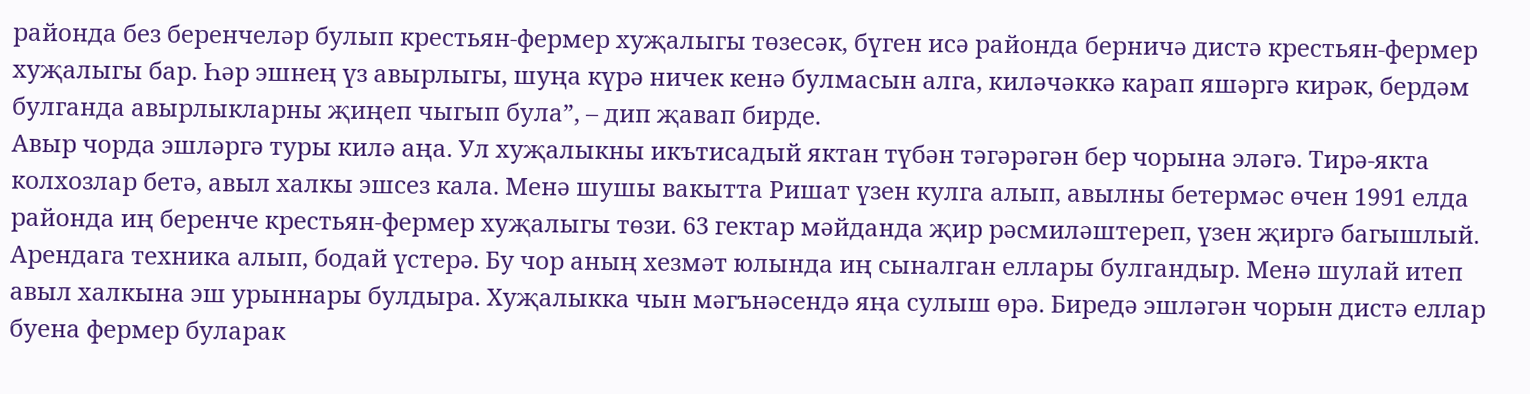районда без беренчеләр булып крестьян-фермер хуҗалыгы төзесәк, бүген исә районда берничә дистә крестьян-фермер хуҗалыгы бар. Һәр эшнең үз авырлыгы, шуңа күрә ничек кенә булмасын алга, киләчәккә карап яшәргә кирәк, бердәм булганда авырлыкларны җиңеп чыгып була”, – дип җавап бирде.
Авыр чорда эшләргә туры килә аңа. Ул хуҗалыкны икътисадый яктан түбән тәгәрәгән бер чорына эләгә. Тирә-якта колхозлар бетә, авыл халкы эшсез кала. Менә шушы вакытта Ришат үзен кулга алып, авылны бетермәс өчен 1991 елда районда иң беренче крестьян-фермер хуҗалыгы төзи. 63 гектар мәйданда җир рәсмиләштереп, үзен җиргә багышлый. Арендага техника алып, бодай үстерә. Бу чор аның хезмәт юлында иң сыналган еллары булгандыр. Менә шулай итеп авыл халкына эш урыннары булдыра. Хуҗалыкка чын мәгънәсендә яңа сулыш өрә. Биредә эшләгән чорын дистә еллар буена фермер буларак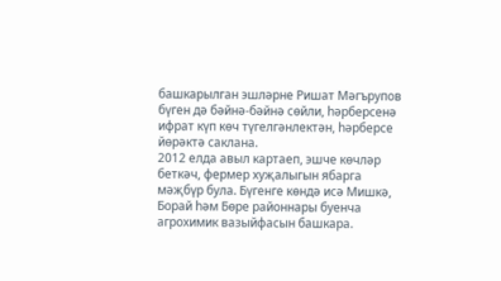башкарылган эшләрне Ришат Мәгърупов бүген дә бәйнә-бәйнә сөйли, һәрберсенә ифрат күп көч түгелгәнлектән, һәрберсе йөрәктә саклана.
2012 елда авыл картаеп, эшче көчләр беткәч, фермер хуҗалыгын ябарга мәҗбүр була. Бүгенге көндә исә Мишкә, Борай һәм Бөре районнары буенча агрохимик вазыйфасын башкара.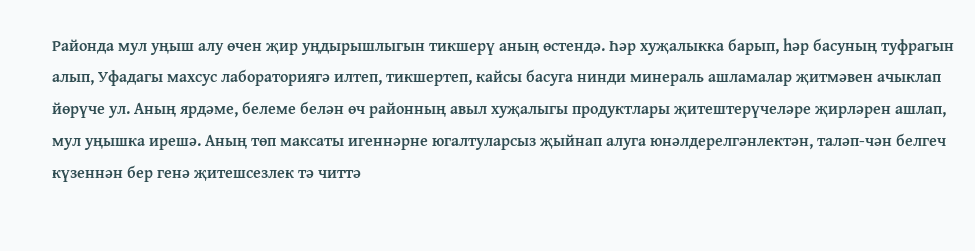Районда мул уңыш алу өчен җир уңдырышлыгын тикшерү аның өстендә. Һәр хуҗалыкка барып, һәр басуның туфрагын алып, Уфадагы махсус лабораториягә илтеп, тикшертеп, кайсы басуга нинди минераль ашламалар җитмәвен ачыклап йөрүче ул. Аның ярдәме, белеме белән өч районның авыл хуҗалыгы продуктлары җитештерүчеләре җирләрен ашлап, мул уңышка ирешә. Аның төп максаты игеннәрне югалтуларсыз җыйнап алуга юнәлдерелгәнлектән, таләп-чән белгеч күзеннән бер генә җитешсезлек тә читтә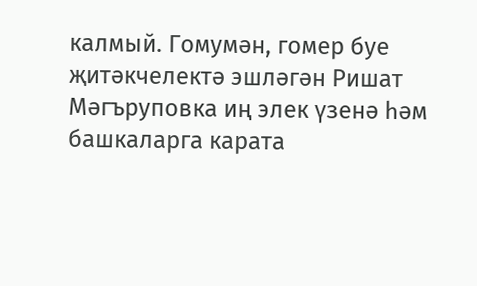калмый. Гомумән, гомер буе җитәкчелектә эшләгән Ришат Мәгъруповка иң элек үзенә һәм башкаларга карата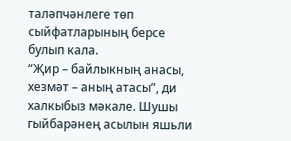таләпчәнлеге төп сыйфатларының берсе булып кала.
“Җир – байлыкның анасы, хезмәт – аның атасы”, ди халкыбыз мәкале. Шушы гыйбарәнең асылын яшьли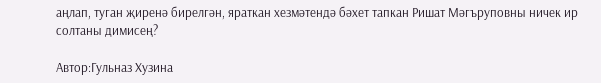аңлап, туган җиренә бирелгән, яраткан хезмәтендә бәхет тапкан Ришат Мәгъруповны ничек ир солтаны димисең?

Автор:Гульназ Хузина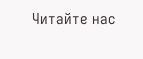Читайте нас